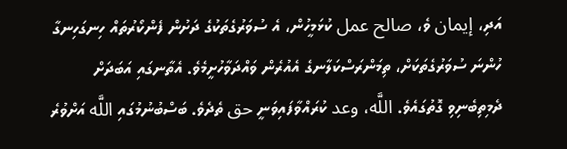އަދި، إيمان ވެ، صالح عمل ކުޅަމީހުން، އެ ސުވަރުގެތަކުގެ ދަށުން ފެންކޯރުތައް ހިނގަހިނގާ ހުންނަ ސުވަރުގެތަކަށް، ތިމަންރަސްކަލާނގެ އެއުރެން ވައްދަވާހުށީމެވެ. އެތާނގައި އަބަދަށް ދެމިތިބެނިވި ގޮތުގައެވެ. اللَّه، وعد ކުރައްވާފައިވަނީ حق ތެދެވެ. ބަސްބުނުމުގައި اللَّه އަށްވުރެ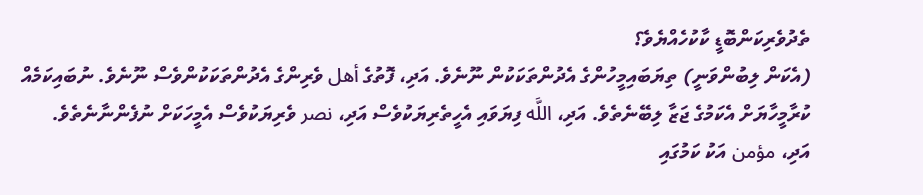ތެދުވެރިކަންބޮޑީ ކާކުހެއްޔެވެ؟
(އެކަން ލިބުންވަނީ) ތިޔަބައިމީހުންގެ އެދުންތަކަކުން ނޫނެވެ. އަދި، ފޮތުގެ أهل ވެރިންގެ އެދުންތަކަކުންވެސް ނޫނެވެ. ނުބައިކަމެއް ކުރާމީހާޔަށް އެކަމުގެ ޖަޒާ ލިބޭނެތެވެ. އަދި، اللَّه ފިޔަވައި އެހީތެރިޔަކުވެސް އަދި، نصر ވެރިޔަކުވެސް އެމީހަކަށް ނުފެންނާނެތެވެ.
އަދި، مؤمن އަކު ކަމުގައި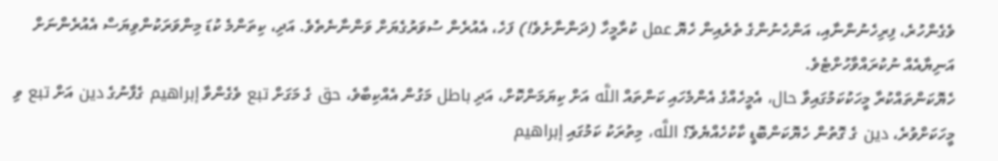ވެގެންހުރެ، ފިރިހެނުންނާއި، އަންހެނުންގެ ތެރެއިން ހެޔޮ عمل ކުރާމީހާ (ދަންނާށެވެ!) ފަހެ، އެއުރެން ސުވަރުގެޔަށް ވަންނާނެތެވެ. އަދި، ކިތަންމެ ކުޑަ މިންވަރަކުންވިޔަސް އެއުރެންނަށް އަނިޔާއެއް ނުކުރައްވާހުށްޓެވެ.
ހެޔޮކަންތައްކުރާ މީހަކުކަމުގައިވާ حال، އެމީހެއްގެ އެންމެހައި ކަންތައް اللَّه އަށް ކިޔަމަންކޮށް، އަދި باطل މަގުން އެއްކިބާވެ، حق ގެ މަގަށް تبع ވެގެންވާ إبراهيم ގެފާނުގެ دين އަށް تبع ވި މީހަކަށްވުރެ، دين ގެ ގޮތުން ހެޔޮކަންބޮޑީ ކާކުހެއްޔެވެ؟ اللَّه، މިތުރަކު ކަމުގައި إبراهيم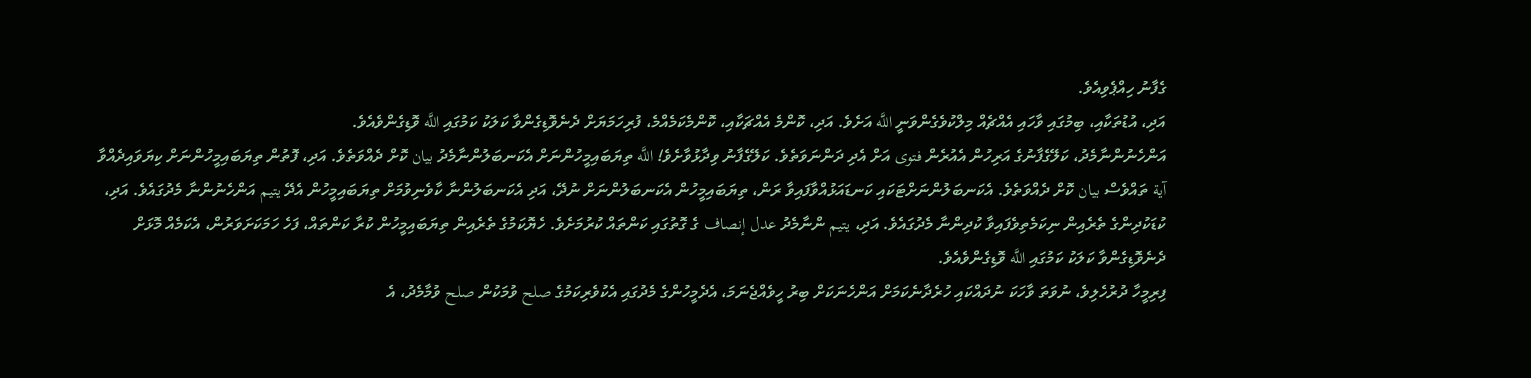ގެފާނު ހިއްޕެވިއެވެ.
އަދި، އުޑުތަކާއި، ބިމުގައި ވާހައި އެއްޗެއް މިލްކުވެގެންވަނީ اللَّه އަށެވެ. އަދި، ކޮންމެ އެއްޗަކާއި، ކޮންމެކަމެއްމެ، ފުރިހަމަޔަށް ދެނެވޮޑިގެންވާ ކަލަކު ކަމުގައި اللَّه ވޮޑިގެންވެއެވެ.
އަންހެނުންނާމެދު، ކަލޭގެފާނުގެ އަރިހުން އެއުރެން فتوى އަށް އެދި ދަންނަވަތެވެ. ކަލޭގެފާނު ވިދާޅުވާށެވެ! اللَّه ތިޔަބައިމީހުންނަށް އެކަނބަލުންނާމެދު بيان ކޮށް ދެއްވަތެވެ. އަދި، ފޮތުން ތިޔަބައިމީހުންނަށް ކިޔަވައިދެއްވާ آية ތައްވެސް بيان ކޮށް ދެއްވަތެވެ. އެކަނބަލުންނަށްޓަކައި ކަނޑައަޅުއްވާފައިވާ ރަން، ތިޔަބައިމީހުން އެކަނބަލުންނަށް ނުދޭ، އަދި އެކަނބަލުންނާ ކާވެނިވުމަށް ތިޔަބައިމީހުން އެދޭ يتيم އަންހެނުންނާ މެދުގައެވެ. އަދި، ކުޑަކުދިންގެ ތެރެއިން ނިކަމެތިވެފައިވާ ކުދިންނާ މެދުގައެވެ. އަދި، يتيم ންނާމެދު عدل إنصاف ގެ ގޮތުގައި ކަންތައް ކުރުމަށެވެ. ހެޔޮކަމުގެ ތެރެއިން ތިޔަބައިމީހުން ކުރާ ކަންތައް، ފަހެ ހަމަކަށަވަރުން، އެކަމެއް މޮޅަށް ދެނެވޮޑިގެންވާ ކަލަކު ކަމުގައި اللَّه ވޮޑިގެންވެއެވެ.
ފިރިމީހާ ދުރުހެލިވެ، ނުވަތަ ވާހަކަ ނުދައްކައި ހުރެދާނެކަމަށް އަންހެނަކަށް ބިރު ހީވެއްޖެނަމަ، އެދެމީހުންގެ މެދުގައި އެކުވެރިކަމުގެ صلح ވުމަކުން صلح ވުމާމެދު، އެ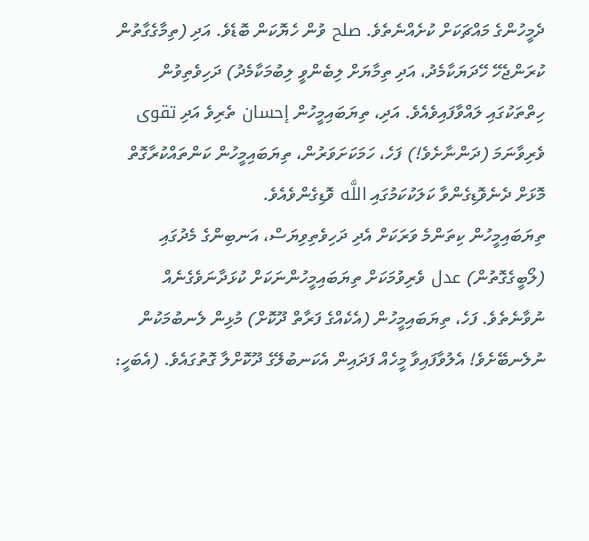ދެމީހުންގެ މައްޗަކަށް ކުށެއްނެތެވެ. صلح ވުން ހެޔޮކަން ބޮޑެވެ. އަދި (ތިމާގެގާތުން ކުރަންޖެހޭ ހޭދަޔަކާމެދު، އަދި ތިމާޔަށް ލިބެންވީ ލިބުމަކާމެދު) ދަހިވެތިވުން ހިތްތަކުގައި ލައްވާފައިވެއެވެ. އަދި، ތިޔަބައިމީހުން إحسان ތެރިވެ އަދި تقوى ވެރިވާނަމަ (ދަންނާށެވެ!) ފަހެ، ހަމަކަށަވަރުން، ތިޔަބައިމީހުން ކަންތައްކުރާގޮތް މޮޅަށް ދެނެވޮޑިގެންވާ ކަލަކުކަމުގައި اللَّه ވޮޑިގެންވެއެވެ.
ތިޔަބައިމީހުން ކިތަންމެ ވަރަކަށް އެދި ދަހިވެތިވިޔަސް، އަނބިންގެ މެދުގައި (ލޯބީގެގޮތުން) عدل ވެރިވުމަކަށް ތިޔަބައިމީހުންނަކަށް ކުޅަދާނަވެގެނެއް ނުވާނެތެވެ. ފަހެ، ތިޔަބައިމީހުން (އެކެއްގެ ފަރާތް ދޫކޮށް) މުޅިން ލެނބުމަކުން ނުލެނބޭށެވެ! އެލުވާފައިވާ މީހެއް ފަދައިން އެކަނބުލޭގެ ދޫކޮށްލާ ގޮތުގައެވެ. (އެބަހީ: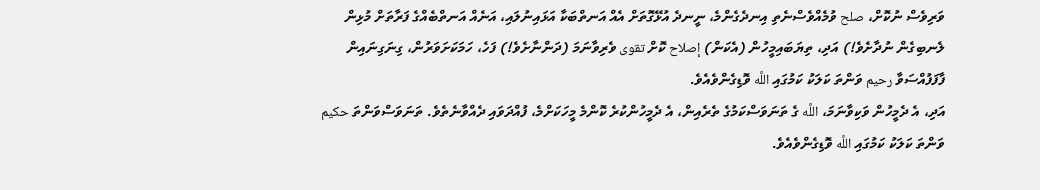ވަރިވެސް ނުކޮށް، صلح ވުމެއްވެސްނެތި އިނދެގެންމެ، ނީނދެ އުޅޭގޮތަށް އެއް އަނތްބަކާ އަޅައިނުލައި، އަނެއް އަނތްބެއްގެ ފަރާތަށް މުޅިން ލެނބިގެން ނުދާށެވެ!) އަދި، ތިޔަބައިމީހުން (އެކަން) إصلاح ކޮށް تقوى ވެރިވާނަމަ (ދަންނާށެވެ!) ފަހެ، ހަމަކަށަވަރުން، ގިނަގިނައިން ފާފަފުއްސަވާ رحيم ވަންތަ ކަލަކު ކަމުގައި اللَّه ވޮޑިގެންވެއެވެ.
އަދި، އެ ދެމީހުން ވަކިވާނަމަ، اللَّه ގެ ތަނަވަސްކަމުގެ ތެރެއިން، އެ ދެމީހުންކުރެ ކޮންމެ މީހަކަށްމެ، ފުއްދަވައި ދެއްވާނެތެވެ. ތަނަވަސްވަންތަ حكيم ވަންތަ ކަލަކު ކަމުގައި اللَّه ވޮޑިގެންވެއެވެ.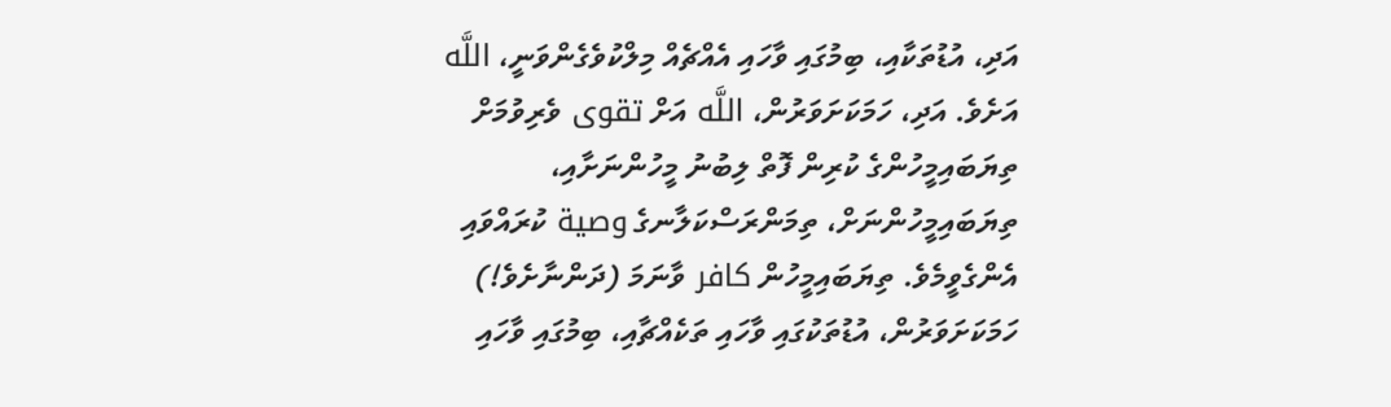އަދި، އުޑުތަކާއި، ބިމުގައި ވާހައި އެއްޗެއް މިލްކުވެގެންވަނީ، اللَّه އަށެވެ. އަދި، ހަމަކަށަވަރުން، اللَّه އަށް تقوى ވެރިވުމަށް ތިޔަބައިމީހުންގެ ކުރިން ފޮތް ލިބުނު މީހުންނަށާއި، ތިޔަބައިމީހުންނަށް، ތިމަންރަސްކަލާނގެ وصية ކުރައްވައި އެންގެވީމެވެ. ތިޔަބައިމީހުން كافر ވާނަމަ (ދަންނާށެވެ!) ހަމަކަށަވަރުން، އުޑުތަކުގައި ވާހައި ތަކެއްޗާއި، ބިމުގައި ވާހައި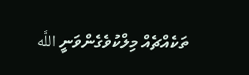ތަކެއްޗެއް މިލްކުވެގެންވަނީ اللَّه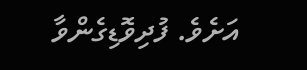އަށެވެ. ފުދިވޮޑިގެންވާ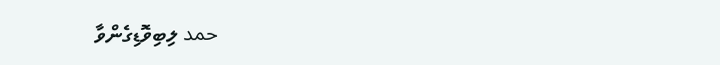حمد ލިބިވޮޑިގެންވާ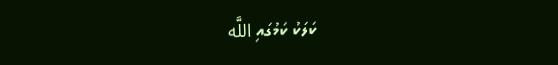ކަލަކު ކަމުގައި اللَّه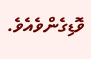ވޮޑިގެންވެއެވެ.